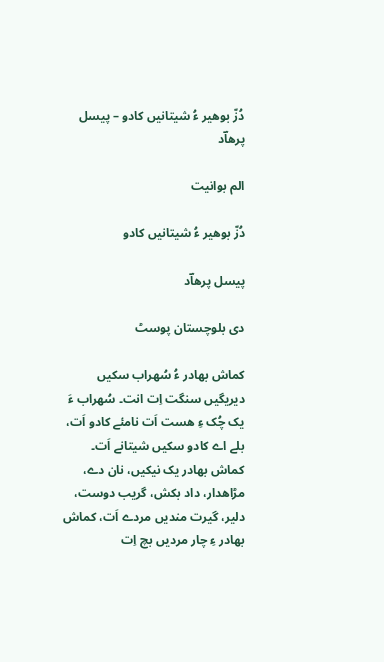دُزّ بوھیر ءُ شیتانیں کادو – پیسل پرھاؔد

الم بوانیت

دُزّ بوھیر ءُ شیتانیں کادو

پیسل پرھاؔد

دی بلوچستان پوسٹ

کماش بھادر ءُ سُھراب سکیں دیریگیں سنگت اِت انت۔ سُھراب ءَ یک چُک ءِ ھست اَت نامئے کادو اَت، بلے اے کادو سکیں شیتانے اَت۔ کماش بھادر یک نیکیں، نان دے، مڑاھدار، داد بکش، گریب دوست، دلیر، گیرت مندیں مردے اَت، کماش بھادر ءِ چار مردیں بچ اِت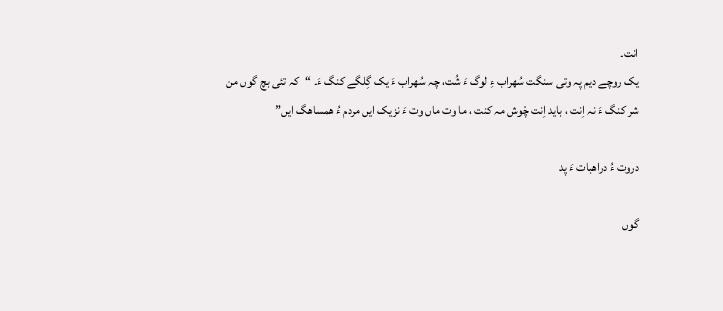انت۔
یک روچے دیم پہ وتی سنگت سُھراب ءِ لوگ ءَ شُت، چہ سُھراب ءَ یک گِلگے کنگ ءَ۔ “کہ تئی بچ گوں من شر کنگ ءَ نہ اِنت ، باید اِنت چْوش مہ کنت ، ما وت ماں وت ءَ نزیک ایں مردم ءُ ھمساھگ ایں”

دروت ءُ دراھبات ءَ پد

گوں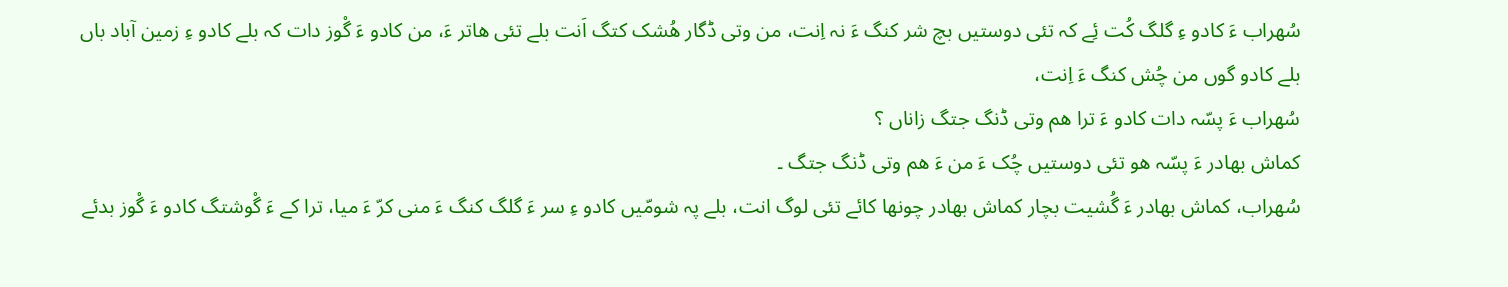سُھراب ءَ کادو ءِ گلگ کُت ئِے کہ تئی دوستیں بچ شر کنگ ءَ نہ اِنت، من وتی ڈگار ھُشک کتگ اَنت بلے تئی ھاتر ءَ، من کادو ءَ گْوز دات کہ بلے کادو ءِ زمین آباد باں بلے کادو گوں من چُش کنگ ءَ اِنت،
سُھراب ءَ پسّہ دات کادو ءَ ترا ھم وتی ڈنگ جتگ زاناں ؟
کماش بھادر ءَ پسّہ ھو تئی دوستیں چُک ءَ من ءَ ھم وتی ڈنگ جتگ ۔
سُھراب، کماش بھادر ءَ گُشیت بچار کماش بھادر چونھا کائے تئی لوگ انت، بلے پہ شومّیں کادو ءِ سر ءَ گلگ کنگ ءَ منی کرّ ءَ میا، ترا کے ءَ گْوشتگ کادو ءَ گْوز بدئے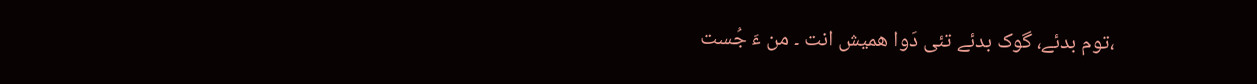،توم بدئے، گوک بدئے تئی دَوا ھمیش انت ۔ من ءَ جُست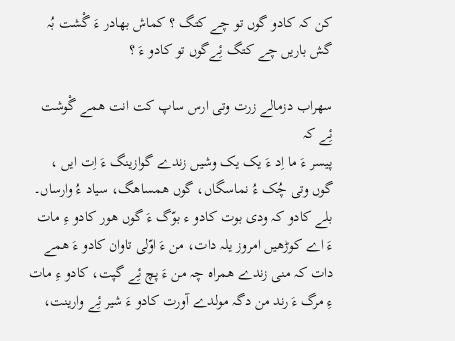کن کہ کادو گوں تو چے کتگ ؟ کماش بھادر ءَ گْشت بُہ گش باریں چے کتگ ئِےگوں تو کادو ءَ ؟

سھراب دزمالے زرت وتی ارس ساپ کت انت ھمے گْوشت ئِے کہ
پیسر ءَ ما اِد ءَ یک یک وشیں زندے گوازینگ ءَ اِت ایں ، گوں وتی چُک ءُ نماسگاں، گوں ھمساھگ، سیاد ءُ وارساں۔ بلے کادو کہ ودی بوت کادو ء بوّگ ءَ گوں ھور کادو ءِ مات ءَ اے کوڑھیں امروز یلہ دات، من ءَ اوّلی تاوان کادو ءَ ھمے دات کہ منی زندے ھمراہ چہ من ءَ پچ ئِے گپت، کادو ءِ مات ءِ مرگ ءَ رند من دگہ مولدے آورت کادو ءَ شیر ئِے وارینت،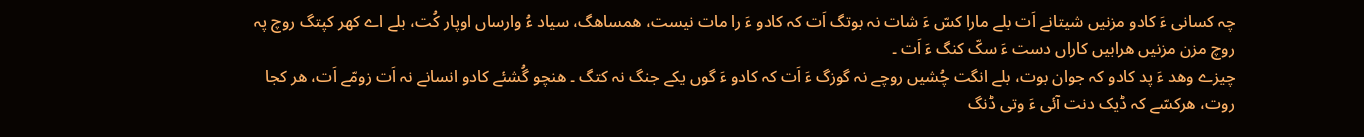چہ کسانی ءَ کادو مزنیں شیتانے اَت بلے مارا کسّ ءَ شات نہ بوتگ اَت کہ کادو ءَ را مات نیست، ھمساھگ، سیاد ءُ وارساں اوپار کُت، بلے اے کھر کپتگ روچ پہ روچ مزن مزنیں ھرابیں کاراں دست ءَ سکّ کنگ ءَ اَت ۔
چیزے وھد ءَ پد کادو کہ جوان بوت، بلے انگت چُشیں روچے نہ گوزگ ءَ اَت کہ کادو ءَ گوں یکے جنگ نہ کتگ ۔ ھنچو گُشئے کادو انسانے نہ اَت زومّے اَت، ھر کجا روت، ھرکسّے کہ ڈیک دنت آئی ءَ وتی ڈنگ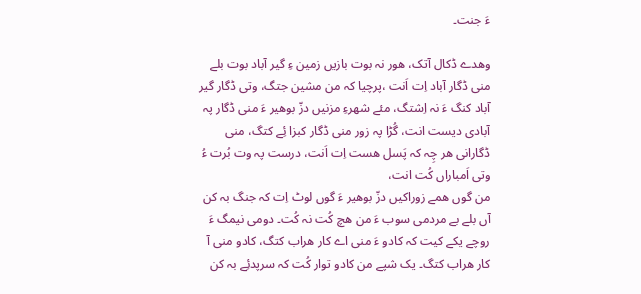ءَ جنت۔

وھدے ڈکال آتک، ھور نہ بوت بازیں زمین ءِ گیر آباد بوت بلے منی ڈگار آباد اِت اَنت ،پرچیا کہ من مشین جتگ، وتی ڈگار گیر آباد کنگ ءَ نہ اِشتگ، مئے شھرءِ مزنیں دزّ بوھیر ءَ منی ڈگار پہ آبادی دیست انت، گُڑا پہ زور منی ڈگار کبزا ئِے کتگ، منی ڈگارانی ھر چِہ کہ پَسل ھست اِت اَنت، درست پہ وت بُرت ءُ وتی اَمباراں کُت انت،
من گوں ھمے زوراکیں دزّ بوھیر ءَ گوں لوٹ اِت کہ جنگ بہ کن آں بلے بے مردمی سوب ءَ من ھچ کُت نہ کُت۔ دومی نیمگ ءَ روچے یکے کیت کہ کادو ءَ منی اے کار ھراب کتگ، کادو منی آ کار ھراب کتگ۔ یک شپے من کادو توار کُت کہ سرپدئِے بہ کن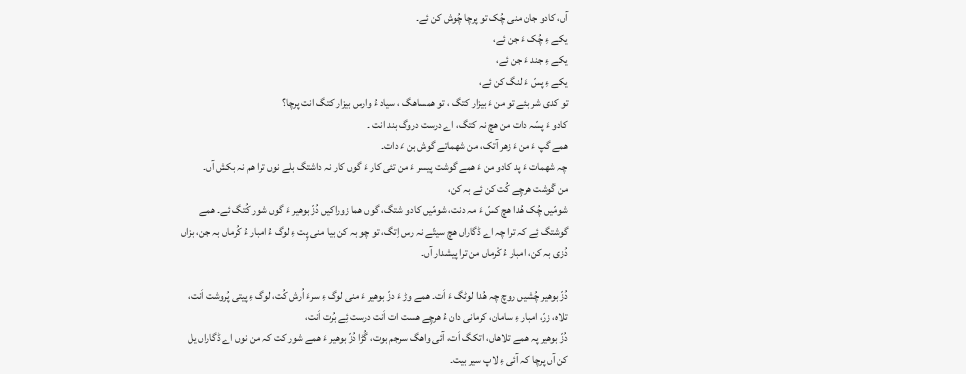آں، کادو جان منی چُک تو پرچا چُوش کن ئے۔
یکے ءِ چُک ءَ جن ئے،
یکے ءِ جند ءَ جن ئے،
یکے ءِ پسّ ءَ لنگ کن ئے،
تو کدی شر بئے تو من ءَ بیزار کتگ ، تو ھمساھگ ، سیاد ءُ وارس بیزار کتگ انت پرچا؟
کادو ءَ پسّہ دات من ھچ نہ کتگ، اے درست دروگ بند انت ۔
ھمے گپ ءَ من ءَ زھر آتک، من شھماتے گوش بن ءَ دات۔
چہ شھمات ءَ پد کادو من ءَ ھمے گوشت پیسر ءَ من تئی کار ءَ گوں کار نہ داشتگ بلے نوں ترا ھم نہ بکش آں۔
من گْوشت ھرچِے کُت کن ئے بہ کن،
شومّیں چُک ھُدا ھچ کسّ ءَ مہ دنت، شومّیں کادو شتگ، گوں ھما زوراکیں دُزّ بوھیر ءَ گوں شور کُتگ ئے۔ ھمے گوشتگ ئِے کہ ترا چہ اے ڈگاراں ھچ سیتّے نہ رس اِتگ، تو چو بہ کن بیا منی پِت ءِ لوگ ءُ امبار ءُ کُرماں بہ جن، بزاں دُزی بہ کن، امبار ءُ کْرماں من ترا پیشدار آں۔

دُزّ بوھیر چُشیں روچ چہ ھُدا لوٹگ ءَ اَت۔ ھمے وڑ ءَ دزّ بوھیر ءَ منی لوگ ءِ سرءَ اُرش کُت، لوگ ءِ پیتی پُروشت اَنت، تلاہ، زرّ، امبار ءِ سامان، کرمانی دان ءُ ھرچِے ھست ات اَنت درست ئِے بُرت اَنت،
دُزّ بوھیر پہ ھمے تلاھاں، اتکگ اَت، آئی واھگ سرجم بوت، گُڑا دُزّ بوھیر ءَ ھمے شور کت کہ من نوں اے ڈگاراں یل کن آں پرچا کہ آئی ءِ لاپ سیر بیت۔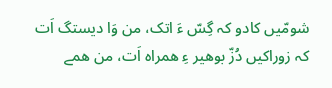شومّیں کادو کہ گِسّ ءَ اتک، من وَا دیستگ اَت کہ زوراکیں دُزّ بوھیر ءِ ھمراہ اَت، من ھمے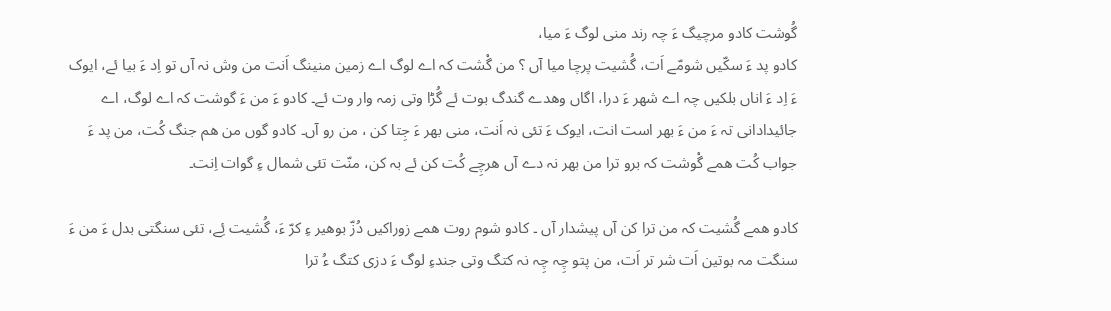گُوشت کادو مرچیگ ءَ چہ رند منی لوگ ءَ میا،
کادو پد ءَ سکّیں شومّے اَت، گُشیت پرچا میا آں ؟ من گْشت کہ اے لوگ اے زمین منینگ اَنت من وش نہ آں تو اِد ءَ بیا ئے، ایوک ءَ اِد ءَ اناں بلکیں چہ اے شھر ءَ درا، اگاں وھدے گندگ بوت ئے گُڑا وتی زمہ وار وت ئے۔ کادو ءَ من ءَ گوشت کہ اے لوگ، اے جائیدادانی تہ ءَ من ءَ بھر است انت، ایوک ءَ تئی نہ اَنت، منی بھر ءَ جِتا کن ، من رو آں۔ کادو گوں من ھم جنگ کُت، من پد ءَ جواب کُت ھمے گْوشت کہ برو ترا من بھر نہ دے آں ھرچِے کُت کن ئے بہ کن، منّت تئی شمال ءِ گوات اِنت۔

کادو ھمے گُشیت کہ من ترا کن آں پیشدار آں ۔ کادو شوم روت ھمے زوراکیں دُزّ بوھیر ءِ کرّ ءَ، گُشیت ئِے، تئی سنگتی بدل ءَ من ءَ سنگت مہ بوتین اَت شر تر اَت، من پتو چِہ چِہ نہ کتگ وتی جندءِ لوگ ءَ دزی کتگ ءُ ترا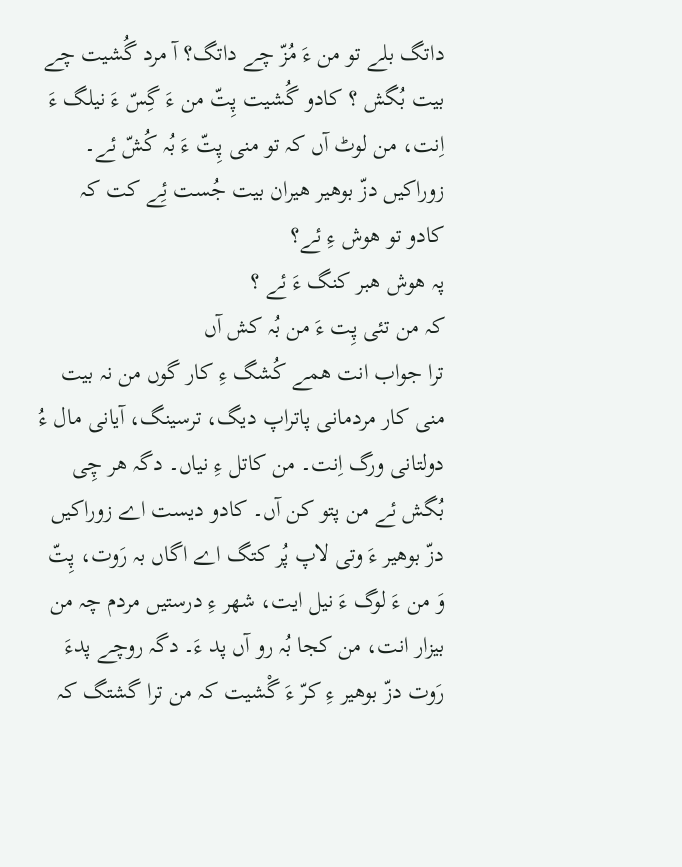داتگ بلے تو من ءَ مُزّ چے داتگ؟ آ مرد گُشیت چے بیت بُگش ؟ کادو گُشیت پِتّ من ءَ گِسّ ءَ نیلگ ءَ اِنت، من لوٹ آں کہ تو منی پِتّ ءَ بُہ کُشّ ئے۔ زوراکیں دزّ بوھیر ھیران بیت جُست ئِے کت کہ کادو تو ھوش ءِ ئے؟
پہ ھوش ھبر کنگ ءَ ئے ؟
کہ من تئی پِت ءَ من بُہ کش آں
ترا جواب انت ھمے کُشگ ءِ کار گوں من نہ بیت منی کار مردمانی پاتراپ دیگ، ترسینگ، آیانی مال ءُ دولتانی ورگ اِنت۔ من کاتل ءِ نیاں۔ دگہ ھر چِی بُگش ئے من پتو کن آں۔ کادو دیست اے زوراکیں دزّ بوھیر ءَ وتی لاپ پُر کتگ اے اگاں بہ رَوت، پِتّ وَ من ءَ لوگ ءَ نیل ایت، شھر ءِ درستیں مردم چہ من بیزار انت، من کجا بُہ رو آں پد ءَ۔ دگہ روچے پدءَ رَوت دزّ بوھیر ءِ کرّ ءَ گْشیت کہ من ترا گشتگ کہ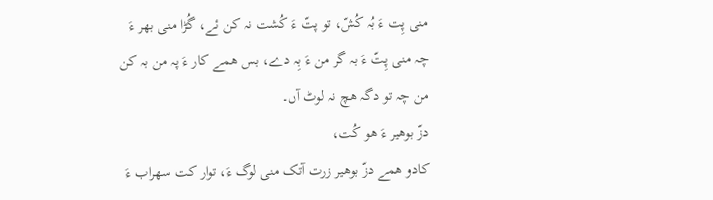منی پِت ءَ بُہ کُشّ، تو پتّ ءَ کُشت نہ کن ئے، گُڑا منی بھر ءَ چہ منی پِتّ ءَ بہ گر من ءَ بِہ دے، بس ھمے کار ءَ پہ من بہ کن من چہ تو دگہ ھچ نہ لوٹ آں۔
دزّ بوھیر ءَ ھو کُت،
کادو ھمے دزّ بوھیر زرت آتک منی لوگ ءَ، توار کت سھراب ءَ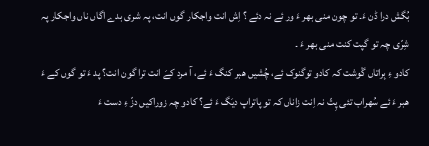بُگش درا ڈن ءَ۔ تو چون منی بھر ءَ ور ئے نہ دئے ؟ اِش انت واجکار گوں انت، پہ شری بدے اگاں ناں واجکار پہ شِرّی چہ تو گپت کنت منی بھر ءَ ۔
کادو ءِ بِراتاں گْوشت کہ کادو توگنوک ئے، چُشیں ھبر کنگ ءَ ئے، آ مرد کےَ انت ترا گون انت؟ پد ءَ تو گوں کے ءَ ھبر ءَ ئے سُھراب تئی پِتّ نہ اِنت زاناں کہ تو پاتراپ دیَگ ءَ ئے؟ کادو چہ زوراکیں دزّ ءِ دست ءَ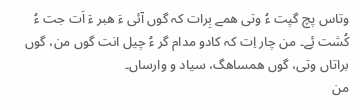وتاس پچ گپت ءُ وتی ھمے بِرات کہ گوں آئی ءَ ھبر ءَ اَت جت ءُ کُشت ئِے۔ من چار اِت کہ کادو مدام گر ءُ چیل انت گوں من، گوں براتاں وتی، گوں ھمساھگ، سیاد و وارساں۔
من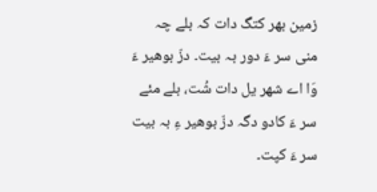زمین بھر کتگ دات کہ بلے چہ منی سر ءَ دور بہ بیت۔ دزّ بوھیر ءَ وَا اے شھر یل دات شُت، بلے مئے سر ءَ کادو دگہ دزّ بوھیر ءِ بہ بیت سر ءَ کپت۔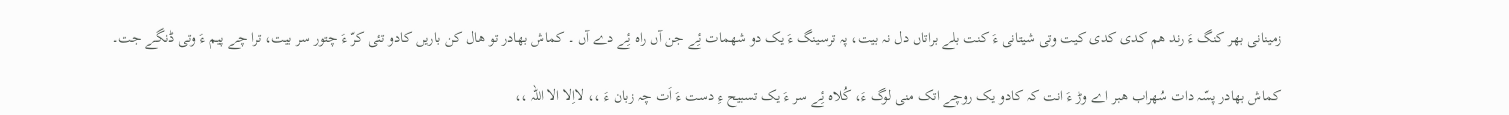زمینانی بھر کنگ ءَ رند ھم کدی کدی کیت وتی شیتانی ءَ کنت بلے براتاں دل نہ بیت، پہ ترسینگ ءَ یک دو شھمات ئِے جن آں راہ ئِے دے آں ۔ کماش بھادر تو ھال کن باریں کادو تئی کرّ ءَ چتور سر بیت، ترا چے پیم ءَ وتی ڈنگے جت۔

کماش بھادر پسّہ دات سُھراب ھبر اے وڑ ءَ انت کہ کادو یک روچے اتک منی لوگ ءَ، کُلاہ ئِے سر ءَ یک تسبیح ءِ دست ءَ اَت چہ زبان ءَ ،، لااِلا الا اللہ ،،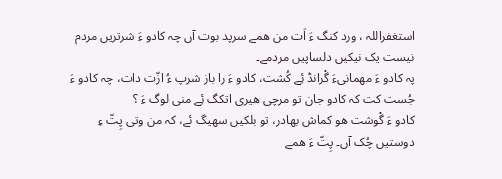استغفراللہ ، ورد کنگ ءَ اَت من ھمے سرپد بوت آں چہ کادو ءَ شرتریں مردم نیست یک نیکیں دلساپیں مردمے۔
پہ کادو ءَ مھمانیءَ گْرانڈ ئِے کُشت، کادو ءَ را باز شرپ ءُ ازّت دات، چہ کادو ءَ جُست کت کہ کادو جان تو مرچی ھیری اتکگ ئِے منی لوگ ءَ ؟
کادو ءَ گْوشت ھو کماش بھادر، تو بلکیں سھیگ ئے، کہ من وتی پِتّ ءِ دوستیں چُک آں۔ پِتّ ءَ ھمے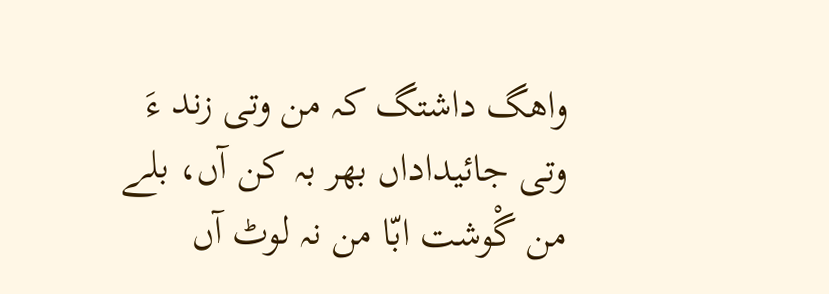واھگ داشتگ کہ من وتی زند ءَ وتی جائیداداں بھر بہ کن آں، بلے من گْوشت ابّا من نہ لوٹ آں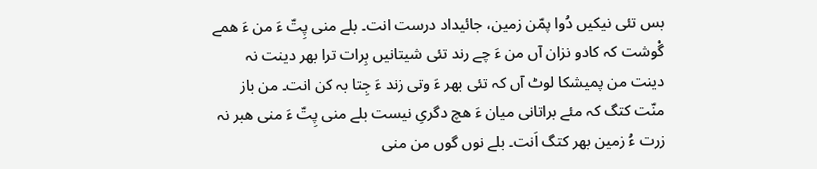بس تئی نیکیں دُوا پمّن زمین، جائیداد درست انت۔ بلے منی پِتّ ءَ من ءَ ھمے گْوشت کہ کادو نزان آں من ءَ چے رند تئی شیتانیں بِرات ترا بھر دینت نہ دینت من پمیشکا لوٹ آں کہ تئی بھر ءَ وتی زند ءَ جِتا بہ کن انت۔ من باز منّت کتگ کہ مئے براتانی میان ءَ ھچ دگریِ نیست بلے منی پِتّ ءَ منی ھبر نہ زرت ءُ زمین بھر کتگ اَنت۔ بلے نوں گوں من منی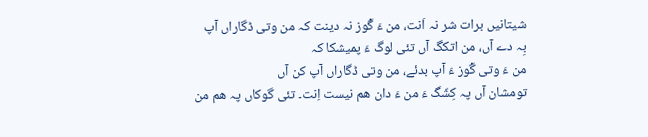شیتانیں برات شر نہ اَنت، من ءَ گْوز نہ دینت کہ من وتی ڈگاراں آپ بِہ دے آں، من اتکگ آں تئی لوگ ءَ پمیشکا کہ
من ءَ وتی گْوز ءَ آپ بدئے، من وتی ڈگاراں آپ کن آں
تومشان آں پہ کِشّگ ءَ من ءَ دان ھم نیست اِنت۔ تئی گوکاں پہ ھم من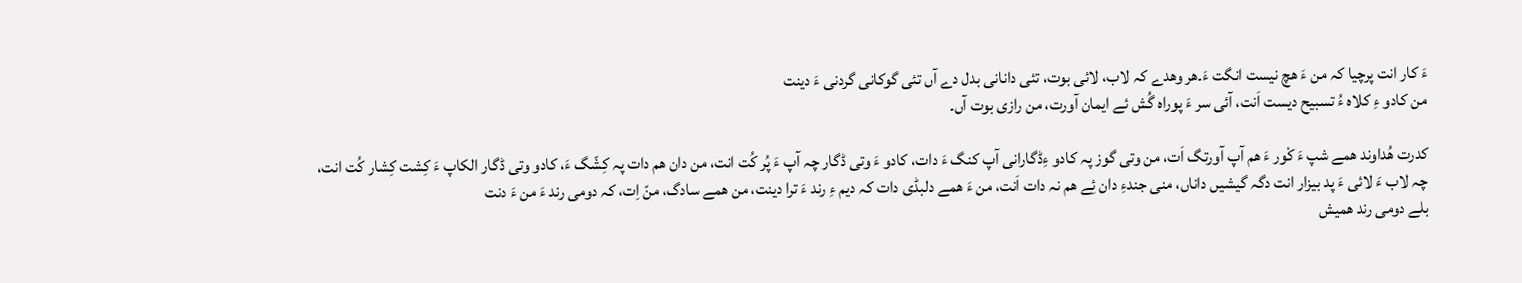ءَ کار انت پرچیا کہ من ءَ ھچ نیست انگت ءَ۔ھر وھدے کہ لاب، لائی بوت، تئی دانانی بدل دے آں تئی گوکانی گردنی ءَ دینت
من کادو ءِ کلاہ ءُ تسبیح دیست اَنت، آئی سر ءَ پوراہ گُش ئے ایمان آورت، من رازی بوت آں۔

کدرت ھُداوند ھمے شپ ءَ کْور ءَ ھم آپ آورتگ اَت، من وتی گوز پہ کادو ءِڈگارانی آپ کنگ ءَ دات، کادو ءَ وتی ڈگار چہ آپ ءَ پُر کُت انت، من دان ھم دات پہ کِشّگ ءَ، کادو وتی ڈگار الکاپ ءَ کِشت کِشار کُت انت، چہ لاب ءَ لائی ءَ پد بیزار انت دگہ گیشیں داناں، منی جندءِ دان ئِے ھم نہ دات اَنت، من ءَ ھمے دلبڈی دات کہ دیم ءِ رند ءَ ترا دینت، من ھمے سادگ، منّ اِت، کہ دومی رند ءَ من ءَ دنت
بلے دومی رند ھمیش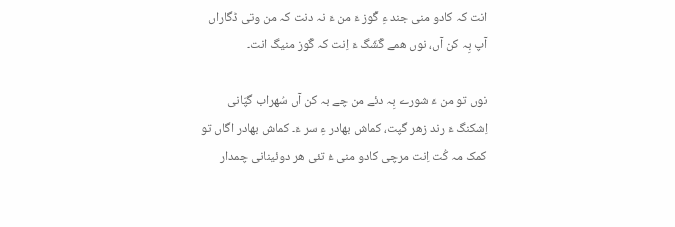انت کہ کادو منی جند ءِ گْوز ءَ من ءَ نہ دنت کہ من وتی ڈگاراں آپ بِہ کن آں، نوں ھمے گْشّگ ءَ اِنت کہ گْوز منیگ انت۔

نوں تو من ءَ شورے بِہ دئے من چے بہ کن آں سُھراب گپّانی اِشکنگ ءَ رند زھر گپت، کماش بھادر ءِ سر ءَ۔ کماش بھادر اگاں تو کمک مہ کُت اِنت مرچی کادو منی ءُ تئی ھر دوئینانی چمدار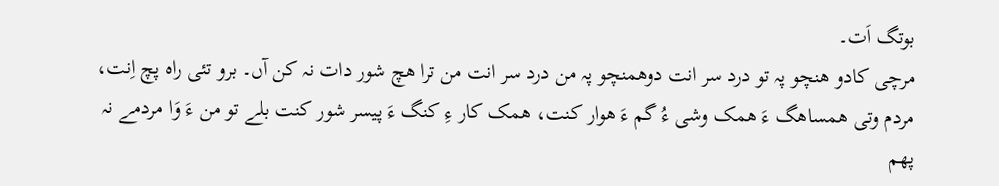بوتگ اَت۔
مرچی کادو ھنچو پہ تو درد سر انت دوھمنچو پہ من درد سر انت من ترا ھچ شور دات نہ کن آں۔ برو تئی راہ پچ اِنت، مردم وتی ھمساھگ ءَ ھمک وشی ءُ گم ءَ ھوار کنت، ھمک کار ءِ کنگ ءَ پیسر شور کنت بلے تو من ءَ وَا مردمے نہ پھم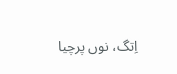اِتگ، نوں پرچیا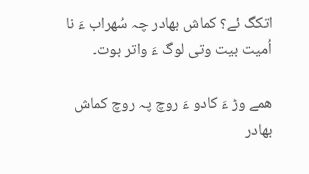اتکگ ئے؟ کماش بھادر چہ سُھراب ءَ نا اُمیت بیت وتی لوگ ءَ واتر بوت۔

ھمے وڑ ءَ کادو ءَ روچ پہ روچ کماش بھادر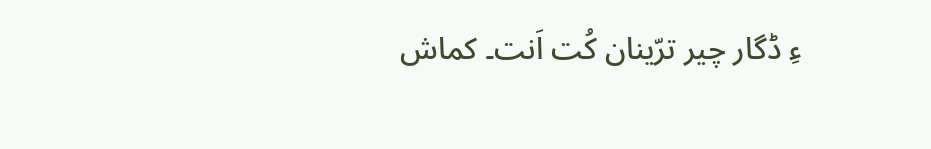ءِ ڈگار چیر ترّینان کُت اَنت۔ کماش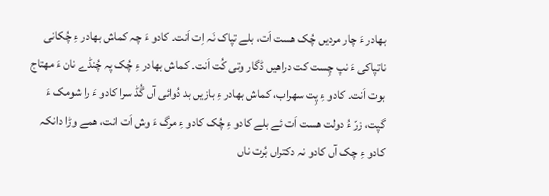بھادر ءَ چار مردیں چُک ھست اَت، بلے تپاک نَہ اِت اَنت۔ کادو ءَ چہ کماش بھادر ءِ چُکانی ناتپاکی ءَ نپ چِست کت دراھیں ڈگار وتی کُت اَنت۔ کماش بھادر ءِ چُک پہ چُنڈے نان ءَ مھتاج بوت اَنت۔ کادو ءِ پِت سھراب، کماش بھادر ءِ بازیں بد دُوائی آں گُڈ سرا کادو ءَ را شومک ءَ گپت، زرّ ءُ دولت ھست اَت ئے بلے کادو ءِ چُک کادو ءِ مرگ ءَ وش اَت انت، ھمے وڑا دانکہ کادو ءِ چک آں کادو نہ دکتراں بُرت ناں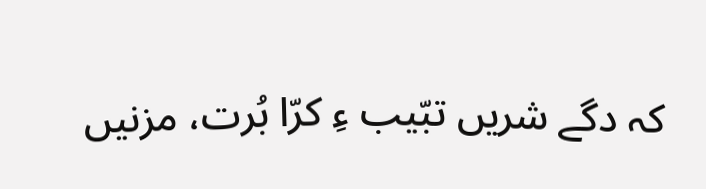کہ دگے شریں تبّیب ءِ کرّا بُرت، مزنیں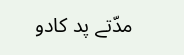مدّتے پد کادو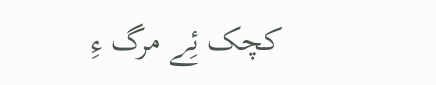کچک ئِے مرگ ءِ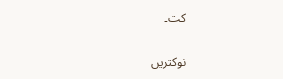کت۔

نوکتریں